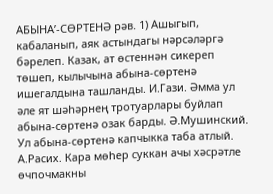АБЫНА’-СӨРТЕНӘ рәв. 1) Ашыгып, кабаланып, аяк астындагы нәрсәләргә бәрелеп. Казак, ат өстеннән сикереп төшеп, кылычына абына-сөртенә ишегалдына ташланды. И.Гази. Әмма ул әле ят шәһәрнең тротуарлары буйлап абына-сөртенә озак барды. Ә.Мушинский. Ул абына-сөртенә капчыкка таба атлый. А.Расих. Кара мөһер суккан ачы хәсрәтле өчпочмакны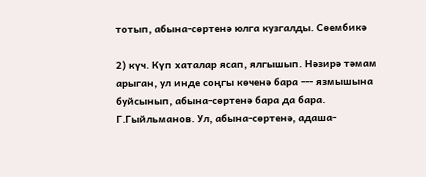тотып, абына-сөртенә юлга кузгалды. Сөембикә

2) күч. Күп хаталар ясап, ялгышып. Нәзирә тәмам арыган, ул инде соңгы көченә бара --- язмышына буйсынып, абына-сөртенә бара да бара. Г.Гыйльманов. Ул, абына-сөртенә, адаша-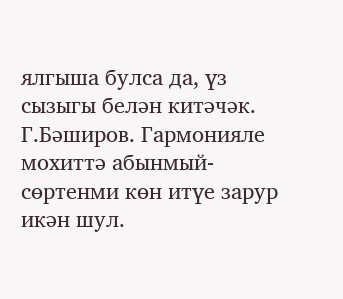ялгыша булса да, үз сызыгы белән китәчәк. Г.Бәширов. Гармонияле мохиттә абынмый-сөртенми көн итүе зарур икән шул.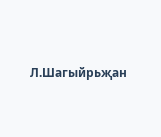Л.Шагыйрьҗан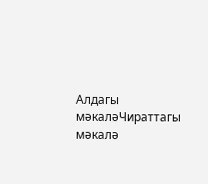Алдагы мәкаләЧираттагы мәкалә